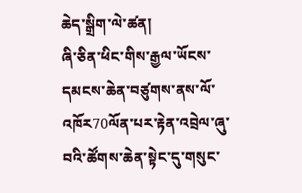ཆེད་སྒྲིག་ལེ་ཚན།
ཞི་ཅིན་ཕིང་གིས་རྒྱལ་ཡོངས་དམངས་ཆེན་བཙུགས་ནས་ལོ་འཁོར70ལོན་པར་རྟེན་འབྲེལ་ཞུ་བའི་ཚོགས་ཆེན་སྟེང་དུ་གསུང་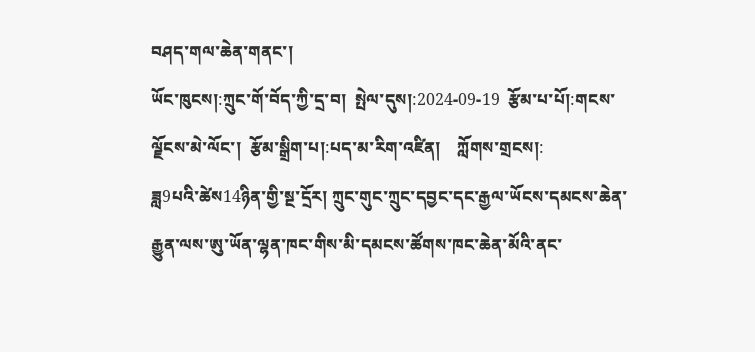བཤད་གལ་ཆེན་གནང་།
ཡོང་ཁུངས།:ཀྲུང་གོ་བོད་ཀྱི་དྲ་བ།  སྤེལ་དུས།:2024-09-19  རྩོམ་པ་པོ།:གངས་ལྗོངས་མེ་ལོང་།  རྩོམ་སྒྲིག་པ།:པད་མ་རིག་འཛིན།    ཀློགས་གྲངས།:
ཟླ9པའི་ཚེས14ཉིན་གྱི་སྔ་དྲོར། ཀྲུང་གུང་ཀྲུང་དབྱང་དང་རྒྱལ་ཡོངས་དམངས་ཆེན་རྒྱུན་ལས་ཨུ་ཡོན་ལྷན་ཁང་གིས་མི་དམངས་ཚོགས་ཁང་ཆེན་མོའི་ནང་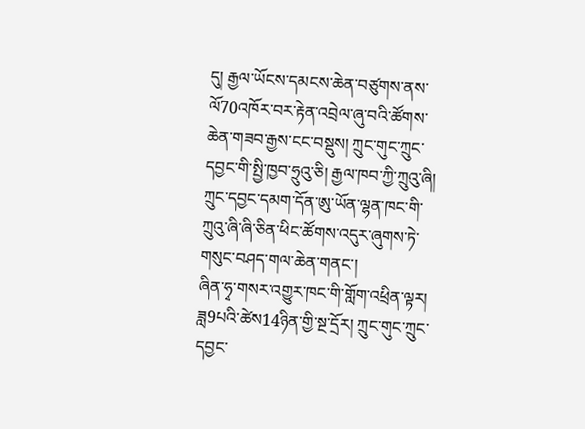དུ། རྒྱལ་ཡོངས་དམངས་ཆེན་བཙུགས་ནས་ལོ70འཁོར་བར་རྟེན་འབྲེལ་ཞུ་བའི་ཚོགས་ཆེན་གཟབ་རྒྱས་ངང་བསྡུས། ཀྲུང་གུང་ཀྲུང་དབྱང་གི་སྤྱི་ཁྱབ་ཧྲུའུ་ཅི། རྒྱལ་ཁབ་ཀྱི་ཀྲུའུ་ཞི། ཀྲུང་དབྱང་དམག་དོན་ཨུ་ཡོན་ལྷན་ཁང་གི་ཀྲུའུ་ཞི་ཞི་ཅིན་ཕིང་ཚོགས་འདུར་ཞུགས་ཏེ་གསུང་བཤད་གལ་ཆེན་གནང་།
ཞིན་ཧྭ་གསར་འགྱུར་ཁང་གི་གློག་འཕྲིན་ལྟར། ཟླ9པའི་ཚེས14ཉིན་གྱི་སྔ་དྲོར། ཀྲུང་གུང་ཀྲུང་དབྱང་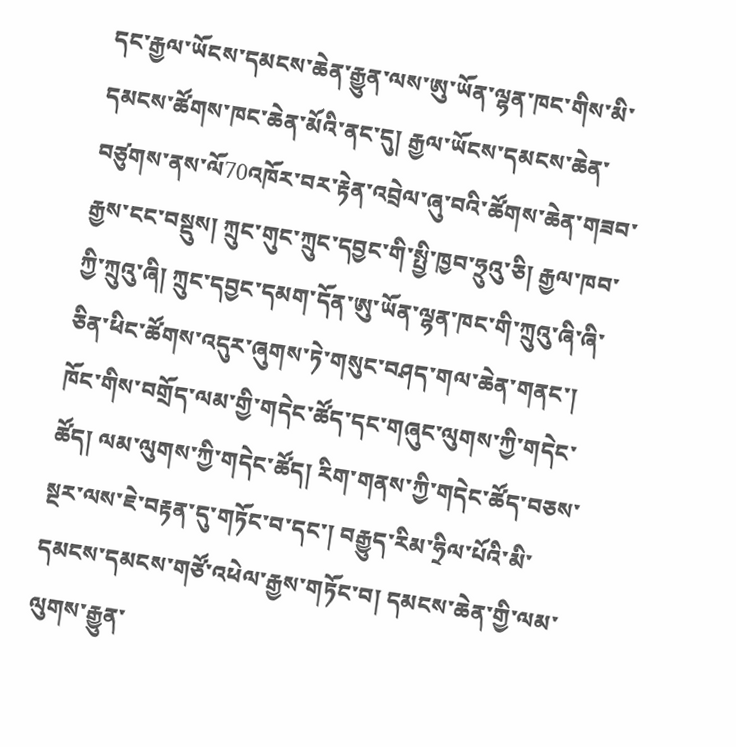དང་རྒྱལ་ཡོངས་དམངས་ཆེན་རྒྱུན་ལས་ཨུ་ཡོན་ལྷན་ཁང་གིས་མི་དམངས་ཚོགས་ཁང་ཆེན་མོའི་ནང་དུ། རྒྱལ་ཡོངས་དམངས་ཆེན་བཙུགས་ནས་ལོ70འཁོར་བར་རྟེན་འབྲེལ་ཞུ་བའི་ཚོགས་ཆེན་གཟབ་རྒྱས་ངང་བསྡུས། ཀྲུང་གུང་ཀྲུང་དབྱང་གི་སྤྱི་ཁྱབ་ཧྲུའུ་ཅི། རྒྱལ་ཁབ་ཀྱི་ཀྲུའུ་ཞི། ཀྲུང་དབྱང་དམག་དོན་ཨུ་ཡོན་ལྷན་ཁང་གི་ཀྲུའུ་ཞི་ཞི་ཅིན་ཕིང་ཚོགས་འདུར་ཞུགས་ཏེ་གསུང་བཤད་གལ་ཆེན་གནང་། ཁོང་གིས་བགྲོད་ལམ་གྱི་གདེང་ཚོད་དང་གཞུང་ལུགས་ཀྱི་གདེང་ཚོད། ལམ་ལུགས་ཀྱི་གདེང་ཚོད། རིག་གནས་ཀྱི་གདེང་ཚོད་བཅས་སྔར་ལས་ཇེ་བརྟན་དུ་གཏོང་བ་དང་། བརྒྱུད་རིམ་ཧྲིལ་པོའི་མི་དམངས་དམངས་གཙོ་འཕེལ་རྒྱས་གཏོང་བ། དམངས་ཆེན་གྱི་ལམ་ལུགས་རྒྱུན་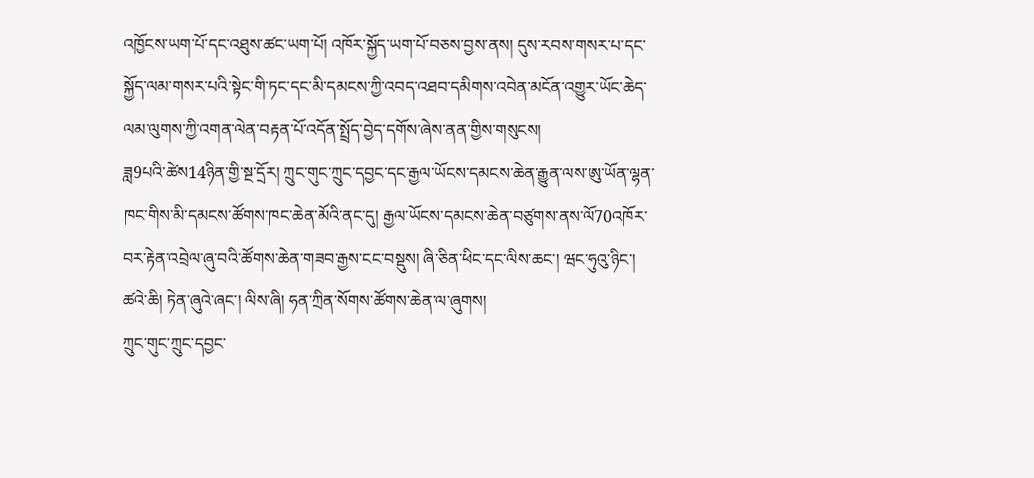འཁྱོངས་ཡག་པོ་དང་འཐུས་ཚང་ཡག་པོ། འཁོར་སྐྱོད་ཡག་པོ་བཅས་བྱས་ནས། དུས་རབས་གསར་པ་དང་སྐྱོད་ལམ་གསར་པའི་སྟེང་གི་ཏང་དང་མི་དམངས་ཀྱི་འབད་འཐབ་དམིགས་འབེན་མངོན་འགྱུར་ཡོང་ཆེད་ལམ་ལུགས་ཀྱི་འགན་ལེན་བརྟན་པོ་འདོན་སྤྲོད་བྱེད་དགོས་ཞེས་ནན་གྱིས་གསུངས།
ཟླ9པའི་ཚེས14ཉིན་གྱི་སྔ་དྲོར། ཀྲུང་གུང་ཀྲུང་དབྱང་དང་རྒྱལ་ཡོངས་དམངས་ཆེན་རྒྱུན་ལས་ཨུ་ཡོན་ལྷན་ཁང་གིས་མི་དམངས་ཚོགས་ཁང་ཆེན་མོའི་ནང་དུ། རྒྱལ་ཡོངས་དམངས་ཆེན་བཙུགས་ནས་ལོ70འཁོར་བར་རྟེན་འབྲེལ་ཞུ་བའི་ཚོགས་ཆེན་གཟབ་རྒྱས་ངང་བསྡུས། ཞི་ཅིན་ཕིང་དང་ལིས་ཆང་། ཝང་ཧུའུ་ཉིང་། ཚའེ་ཆི། ཏེན་ཞུའེ་ཞང་། ལིས་ཞི། ཧན་ཀྲིན་སོགས་ཚོགས་ཆེན་ལ་ཞུགས།
ཀྲུང་གུང་ཀྲུང་དབྱང་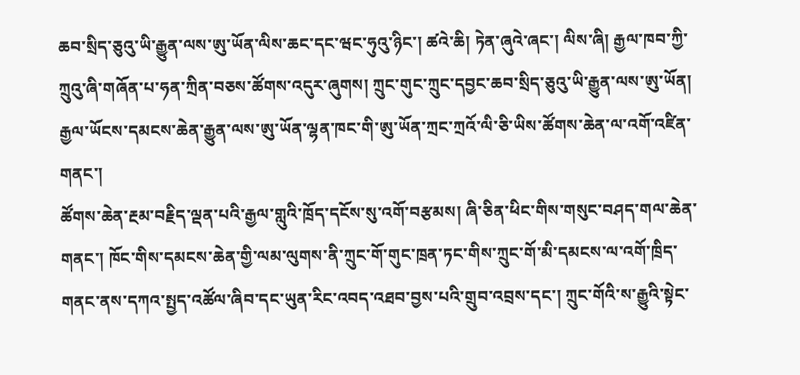ཆབ་སྲིད་ཅུའུ་ཡི་རྒྱུན་ལས་ཨུ་ཡོན་ལིས་ཆང་དང་ཝང་ཧུའུ་ཉིང་། ཚའེ་ཆི། ཏེན་ཞུའེ་ཞང་། ལིས་ཞི། རྒྱལ་ཁབ་ཀྱི་ཀྲུའུ་ཞི་གཞོན་པ་ཧན་ཀྲིན་བཅས་ཚོགས་འདུར་ཞུགས། ཀྲུང་གུང་ཀྲུང་དབྱང་ཆབ་སྲིད་ཅུའུ་ཡི་རྒྱུན་ལས་ཨུ་ཡོན། རྒྱལ་ཡོངས་དམངས་ཆེན་རྒྱུན་ལས་ཨུ་ཡོན་ལྷན་ཁང་གི་ཨུ་ཡོན་ཀྲང་ཀྲའོ་ལི་ཅི་ཡིས་ཚོགས་ཆེན་ལ་འགོ་འཛིན་གནང་།
ཚོགས་ཆེན་རྔམ་བརྗིད་ལྡན་པའི་རྒྱལ་གླུའི་ཁྲོད་དངོས་སུ་འགོ་བརྩམས། ཞི་ཅིན་ཕིང་གིས་གསུང་བཤད་གལ་ཆེན་གནང་། ཁོང་གིས་དམངས་ཆེན་གྱི་ལམ་ལུགས་ནི་ཀྲུང་གོ་གུང་ཁྲན་ཏང་གིས་ཀྲུང་གོ་མི་དམངས་ལ་འགོ་ཁྲིད་གནང་ནས་དཀའ་སྤྱད་འཚོལ་ཞིབ་དང་ཡུན་རིང་འབད་འཐབ་བྱས་པའི་གྲུབ་འབྲས་དང་། ཀྲུང་གོའི་ས་རྒྱུའི་སྟེང་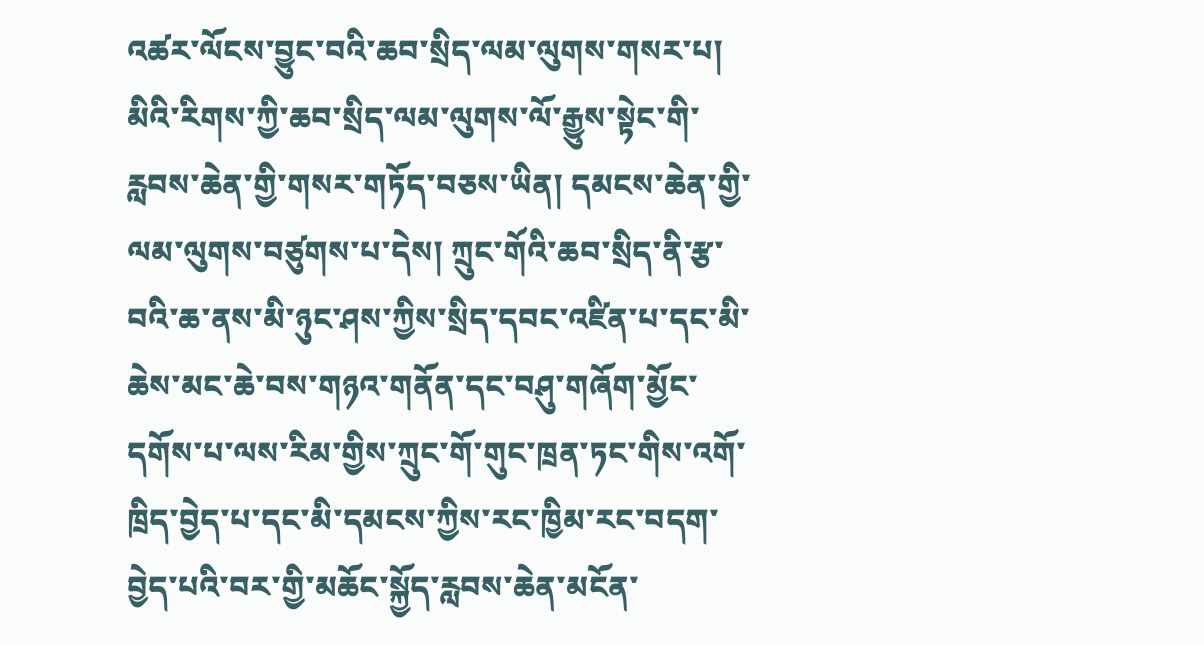འཚར་ལོངས་བྱུང་བའི་ཆབ་སྲིད་ལམ་ལུགས་གསར་པ། མིའི་རིགས་ཀྱི་ཆབ་སྲིད་ལམ་ལུགས་ལོ་རྒྱུས་སྟེང་གི་རླབས་ཆེན་གྱི་གསར་གཏོད་བཅས་ཡིན། དམངས་ཆེན་གྱི་ལམ་ལུགས་བཙུགས་པ་དེས། ཀྲུང་གོའི་ཆབ་སྲིད་ནི་རྩ་བའི་ཆ་ནས་མི་ཉུང་ཤས་ཀྱིས་སྲིད་དབང་འཛིན་པ་དང་མི་ཆེས་མང་ཆེ་བས་གཉའ་གནོན་དང་བཤུ་གཞོག་མྱོང་དགོས་པ་ལས་རིམ་གྱིས་ཀྲུང་གོ་གུང་ཁྲན་ཏང་གིས་འགོ་ཁྲིད་བྱེད་པ་དང་མི་དམངས་ཀྱིས་རང་ཁྱིམ་རང་བདག་བྱེད་པའི་བར་གྱི་མཆོང་སྐྱོད་རླབས་ཆེན་མངོན་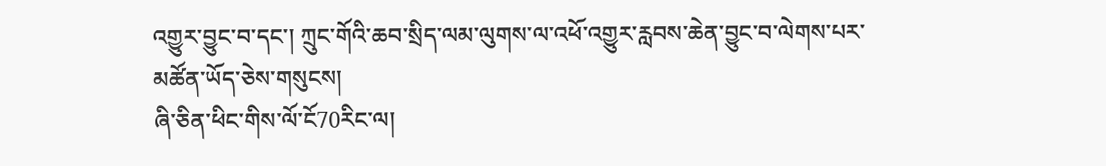འགྱུར་བྱུང་བ་དང་། ཀྲུང་གོའི་ཆབ་སྲིད་ལམ་ལུགས་ལ་འཕོ་འགྱུར་རླབས་ཆེན་བྱུང་བ་ལེགས་པར་མཚོན་ཡོད་ཅེས་གསུངས།
ཞི་ཅིན་ཕིང་གིས་ལོ་ངོ70རིང་ལ།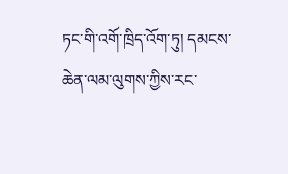ཏང་གི་འགོ་ཁྲིད་འོག་ཏུ། དམངས་ཆེན་ལམ་ལུགས་ཀྱིས་རང་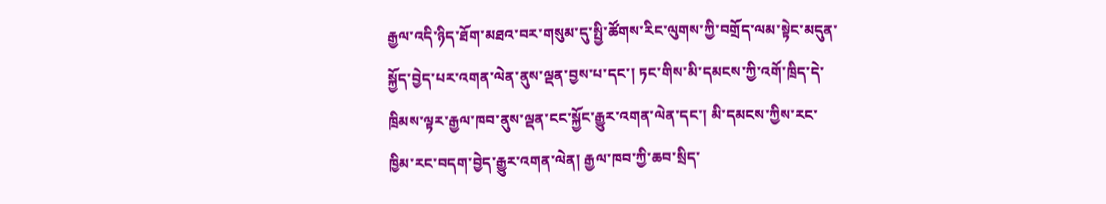རྒྱལ་འདི་ཉིད་ཐོག་མཐའ་བར་གསུམ་དུ་སྤྱི་ཚོགས་རིང་ལུགས་ཀྱི་བགྲོད་ལམ་སྟེང་མདུན་སྐྱོད་བྱེད་པར་འགན་ལེན་ནུས་ལྡན་བྱས་པ་དང་། ཏང་གིས་མི་དམངས་ཀྱི་འགོ་ཁྲིད་དེ་ཁྲིམས་ལྟར་རྒྱལ་ཁབ་ནུས་ལྡན་ངང་སྐྱོང་རྒྱུར་འགན་ལེན་དང་། མི་དམངས་ཀྱིས་རང་ཁྱིམ་རང་བདག་བྱེད་རྒྱུར་འགན་ལེན། རྒྱལ་ཁབ་ཀྱི་ཆབ་སྲིད་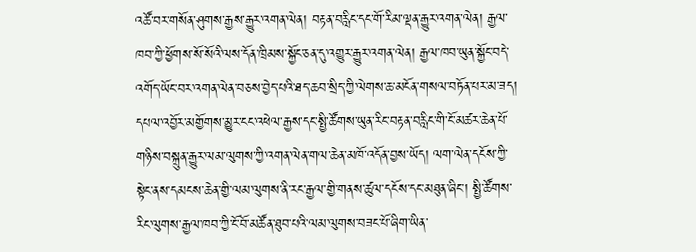འཚོ་བར་གསོན་ཤུགས་རྒྱས་རྒྱུར་འགན་ལེན། བརྟན་བརླིང་དང་གོ་རིམ་ལྡན་རྒྱུར་འགན་ལེན། རྒྱལ་ཁབ་ཀྱི་ཕྱོགས་སོ་སོའི་ལས་དོན་ཁྲིམས་སྐྱོང་ཅན་དུ་འགྱུར་རྒྱུར་འགན་ལེན། རྒྱལ་ཁབ་ཡུན་སྐྱོང་བདེ་འགོད་ཡོང་བར་འགན་ལེན་བཅས་བྱེད་པའི་ཐད་ཆབ་སྲིད་ཀྱི་ལེགས་ཆ་མངོན་གསལ་བཏོན་པར་མ་ཟད། དཔལ་འབྱོར་མགྱོགས་མྱུར་ངང་འཕེལ་རྒྱས་དང་སྤྱི་ཚོགས་ཡུན་རིང་བརྟན་བརླིང་གི་ངོ་མཚར་ཆེན་པོ་གཉིས་བསྐྲུན་རྒྱུར་ལམ་ལུགས་ཀྱི་འགན་ལེན་གལ་ཆེན་མཁོ་འདོན་བྱས་ཡོད། ལག་ལེན་དངོས་ཀྱི་སྟེང་ནས་དམངས་ཆེན་གྱི་ལམ་ལུགས་ནི་རང་རྒྱལ་གྱི་གནས་ཚུལ་དངོས་དང་མཐུན་ཞིང་། སྤྱི་ཚོགས་རིང་ལུགས་རྒྱལ་ཁབ་ཀྱི་ངོ་བོ་མཚོན་ཐུབ་པའི་ལམ་ལུགས་བཟང་པོ་ཞིག་ཡིན་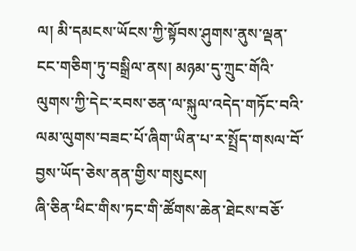ལ། མི་དམངས་ཡོངས་ཀྱི་སྟོབས་ཤུགས་ནུས་ལྡན་ངང་གཅིག་ཏུ་བསྒྲིལ་ནས། མཉམ་དུ་ཀྲུང་གོའི་ལུགས་ཀྱི་དེང་རབས་ཅན་ལ་སྐུལ་འདེད་གཏོང་བའི་ལམ་ལུགས་བཟང་པོ་ཞིག་ཡིན་པ་ར་སྤྲོད་གསལ་བོ་བྱས་ཡོད་ཅེས་ནན་གྱིས་གསུངས།
ཞི་ཅིན་ཕིང་གིས་ཏང་གི་ཚོགས་ཆེན་ཐེངས་བཅོ་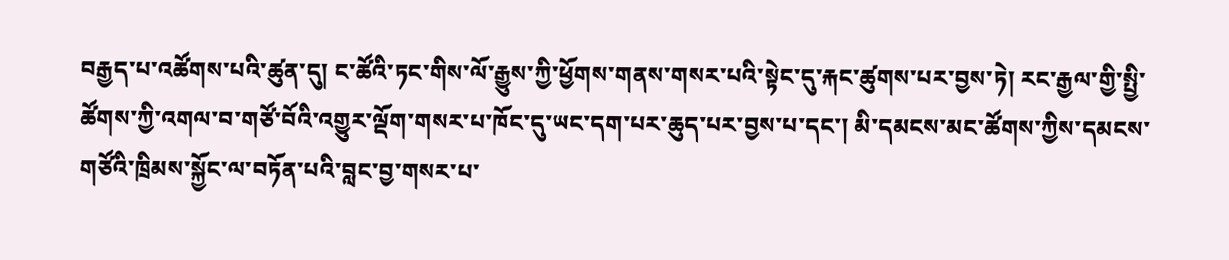བརྒྱད་པ་འཚོགས་པའི་ཚུན་དུ། ང་ཚོའི་ཏང་གིས་ལོ་རྒྱུས་ཀྱི་ཕྱོགས་གནས་གསར་པའི་སྟེང་དུ་རྐང་ཚུགས་པར་བྱས་ཏེ། རང་རྒྱལ་གྱི་སྤྱི་ཚོགས་ཀྱི་འགལ་བ་གཙོ་བོའི་འགྱུར་ལྡོག་གསར་པ་ཁོང་དུ་ཡང་དག་པར་ཆུད་པར་བྱས་པ་དང་། མི་དམངས་མང་ཚོགས་ཀྱིས་དམངས་གཙོའི་ཁྲིམས་སྐྱོང་ལ་བཏོན་པའི་བླང་བྱ་གསར་པ་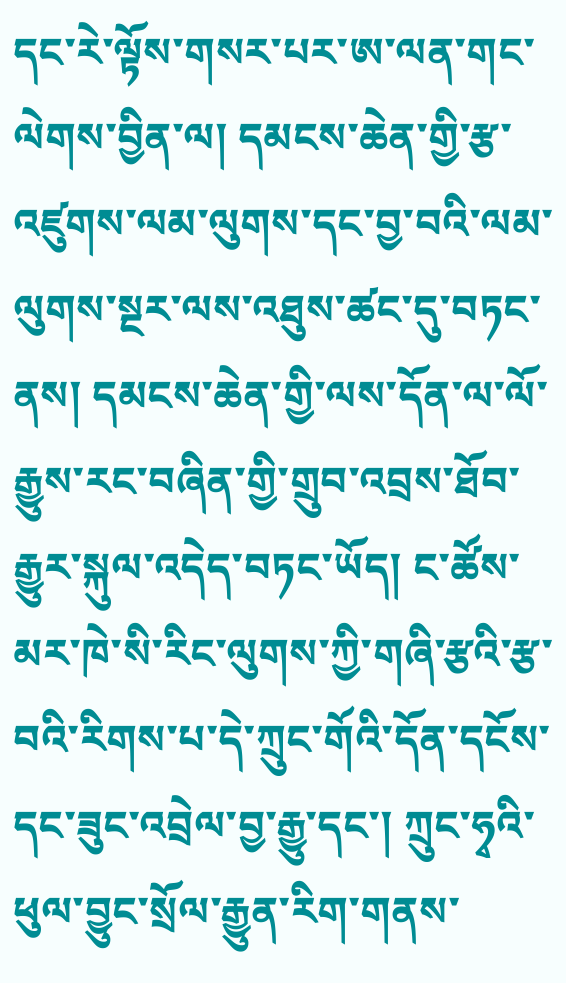དང་རེ་ལྟོས་གསར་པར་ཨ་ལན་གང་ལེགས་བྱིན་ལ། དམངས་ཆེན་གྱི་རྩ་འཛུགས་ལམ་ལུགས་དང་བྱ་བའི་ལམ་ལུགས་སྔར་ལས་འཐུས་ཚང་དུ་བཏང་ནས། དམངས་ཆེན་གྱི་ལས་དོན་ལ་ལོ་རྒྱུས་རང་བཞིན་གྱི་གྲུབ་འབྲས་ཐོབ་རྒྱུར་སྐུལ་འདེད་བཏང་ཡོད། ང་ཚོས་མར་ཁེ་སི་རིང་ལུགས་ཀྱི་གཞི་རྩའི་རྩ་བའི་རིགས་པ་དེ་ཀྲུང་གོའི་དོན་དངོས་དང་ཟུང་འབྲེལ་བྱ་རྒྱུ་དང་། ཀྲུང་ཧྭའི་ཕུལ་བྱུང་སྲོལ་རྒྱུན་རིག་གནས་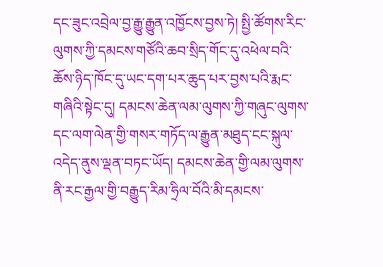དང་ཟུང་འབྲེལ་བྱ་རྒྱུ་རྒྱུན་འཁྱོངས་བྱས་ཏེ། སྤྱི་ཚོགས་རིང་ལུགས་ཀྱི་དམངས་གཙོའི་ཆབ་སྲིད་གོང་དུ་འཕེལ་བའི་ཆོས་ཉིད་ཁོང་དུ་ཡང་དག་པར་ཆུད་པར་བྱས་པའི་རྨང་གཞིའི་སྟེང་དུ། དམངས་ཆེན་ལམ་ལུགས་ཀྱི་གཞུང་ལུགས་དང་ལག་ལེན་གྱི་གསར་གཏོད་ལ་རྒྱུན་མཐུད་ངང་སྐུལ་འདེད་ནུས་ལྡན་བཏང་ཡོད། དམངས་ཆེན་གྱི་ལམ་ལུགས་ནི་རང་རྒྱལ་གྱི་བརྒྱུད་རིམ་ཧྲིལ་བོའི་མི་དམངས་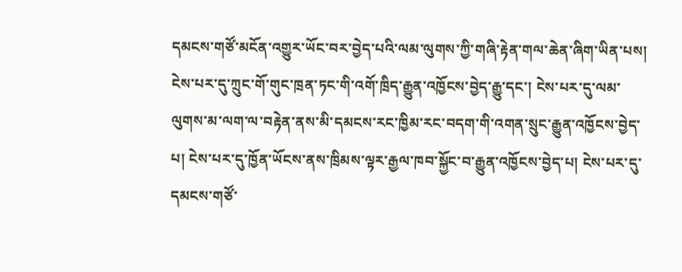དམངས་གཙོ་མངོན་འགྱུར་ཡོང་བར་བྱེད་པའི་ལམ་ལུགས་ཀྱི་གཞི་རྟེན་གལ་ཆེན་ཞིག་ཡིན་པས། ངེས་པར་དུ་ཀྲུང་གོ་གུང་ཁྲན་ཏང་གི་འགོ་ཁྲིད་རྒྱུན་འཁྱོངས་བྱེད་རྒྱུ་དང་། ངེས་པར་དུ་ལམ་ལུགས་མ་ལག་ལ་བརྟེན་ནས་མི་དམངས་རང་ཁྱིམ་རང་བདག་གི་འགན་སྲུང་རྒྱུན་འཁྱོངས་བྱེད་པ། ངེས་པར་དུ་ཁྱོན་ཡོངས་ནས་ཁྲིམས་ལྟར་རྒྱལ་ཁབ་སྐྱོང་བ་རྒྱུན་འཁྱོངས་བྱེད་པ། ངེས་པར་དུ་དམངས་གཙོ་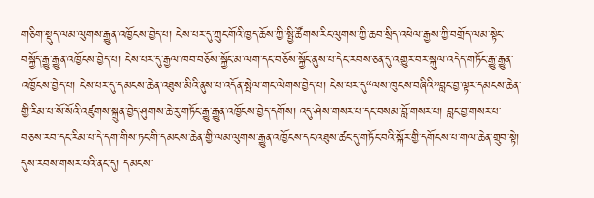གཅིག་སྡུད་ལམ་ལུགས་རྒྱུན་འཁྱོངས་བྱེད་པ། ངེས་པར་དུ་ཀྲུང་གོའི་ཁྱད་ཆོས་ཀྱི་སྤྱི་ཚོགས་རིང་ལུགས་ཀྱི་ཆབ་སྲིད་འཕེལ་རྒྱས་ཀྱི་བགྲོད་ལམ་སྟེང་བསྐྱོད་རྒྱུ་རྒྱུན་འཁྱོངས་བྱེད་པ། ངེས་པར་དུ་རྒྱལ་ཁབ་བཅོས་སྐྱོང་མ་ལག་དང་བཅོས་སྐྱོང་ནུས་པ་དེང་རབས་ཅན་དུ་འགྱུར་བར་སྐུལ་འདེད་གཏོང་རྒྱུ་རྒྱུན་འཁྱོངས་བྱེད་པ། ངེས་པར་དུ་དམངས་ཆེན་འཐུས་མིའི་ནུས་པ་འདོན་སྤེལ་གང་ལེགས་བྱེད་པ། ངེས་པར་དུ“ལས་ཁུངས་བཞིའི”བླང་བྱ་ལྟར་དམངས་ཆེན་གྱི་རིམ་པ་སོ་སོའི་འཛུགས་སྐྲུན་བྱེད་ཤུགས་ཆེ་རུ་གཏོང་རྒྱུ་རྒྱུན་འཁྱོངས་བྱེད་དགོས། འདུ་ཤེས་གསར་པ་དང་བསམ་བློ་གསར་པ། བླང་བྱ་གསར་པ་བཅས་རབ་དང་རིམ་པ་དེ་དག་གིས་ཏང་གི་དམངས་ཆེན་གྱི་ལམ་ལུགས་རྒྱུན་འཁྱོངས་དང་འཐུས་ཚང་དུ་གཏོང་བའི་སྐོར་གྱི་དགོངས་པ་གལ་ཆེན་གྲུབ་སྟེ། དུས་རབས་གསར་པའི་ནང་དུ། དམངས་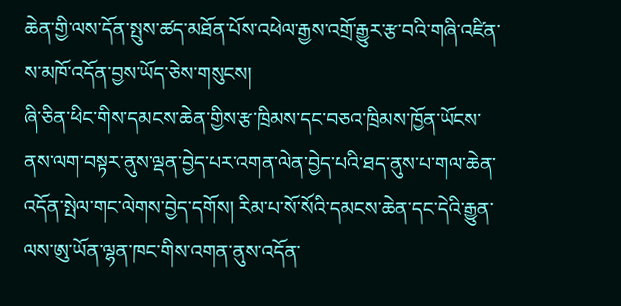ཆེན་གྱི་ལས་དོན་སྤུས་ཚད་མཐོན་པོས་འཕེལ་རྒྱས་འགྲོ་རྒྱུར་རྩ་བའི་གཞི་འཛིན་ས་མཁོ་འདོན་བྱས་ཡོད་ཅེས་གསུངས།
ཞི་ཅིན་ཕིང་གིས་དམངས་ཆེན་གྱིས་རྩ་ཁྲིམས་དང་བཅའ་ཁྲིམས་ཁྱོན་ཡོངས་ནས་ལག་བསྟར་ནུས་ལྡན་བྱེད་པར་འགན་ལེན་བྱེད་པའི་ཐད་ནུས་པ་གལ་ཆེན་འདོན་སྤེལ་གང་ལེགས་བྱེད་དགོས། རིམ་པ་སོ་སོའི་དམངས་ཆེན་དང་དེའི་རྒྱུན་ལས་ཨུ་ཡོན་ལྷན་ཁང་གིས་འགན་ནུས་འདོན་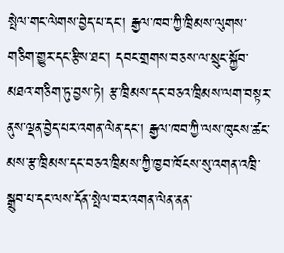སྤེལ་གང་ལེགས་བྱེད་པ་དང་། རྒྱལ་ཁབ་ཀྱི་ཁྲིམས་ལུགས་གཅིག་གྱུར་དང་རྩིས་ཐང་། དབང་གྲགས་བཅས་ལ་སྲུང་སྐྱོབ་མཐའ་གཅིག་ཏུ་བྱས་ཏེ། རྩ་ཁྲིམས་དང་བཅའ་ཁྲིམས་ལག་བསྟར་ནུས་ལྡན་བྱེད་པར་འགན་ལེན་དང་། རྒྱལ་ཁབ་ཀྱི་ལས་ཁུངས་ཚང་མས་རྩ་ཁྲིམས་དང་བཅའ་ཁྲིམས་ཀྱི་ཁྱབ་ཁོངས་སུ་འགན་འཁྲི་སྒྲུབ་པ་དང་ལས་དོན་སྤེལ་བར་འགན་ལེན་ནན་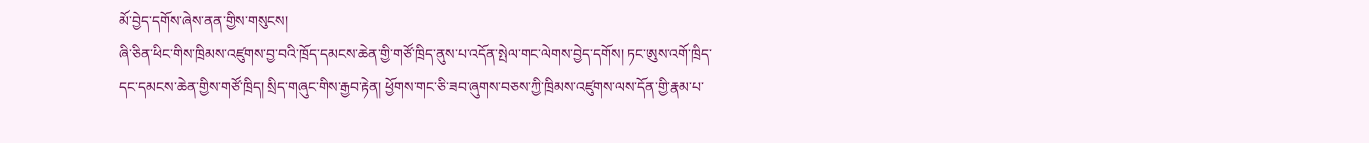མོ་བྱེད་དགོས་ཞེས་ནན་གྱིས་གསུངས།
ཞི་ཅིན་ཕིང་གིས་ཁྲིམས་འཛུགས་བྱ་བའི་ཁྲོད་དམངས་ཆེན་གྱི་གཙོ་ཁྲིད་ནུས་པ་འདོན་སྤེལ་གང་ལེགས་བྱེད་དགོས། ཏང་ཨུས་འགོ་ཁྲིད་དང་དམངས་ཆེན་གྱིས་གཙོ་ཁྲིད། སྲིད་གཞུང་གིས་རྒྱབ་རྟེན། ཕྱོགས་གང་ཅི་ཟབ་ཞུགས་བཅས་ཀྱི་ཁྲིམས་འཛུགས་ལས་དོན་གྱི་རྣམ་པ་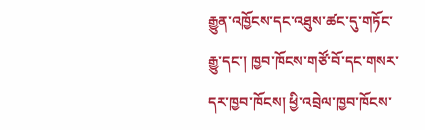རྒྱུན་འཁྱོངས་དང་འཐུས་ཚང་དུ་གཏོང་རྒྱུ་དང་། ཁྱབ་ཁོངས་གཙོ་བོ་དང་གསར་དར་ཁྱབ་ཁོངས། ཕྱི་འབྲེལ་ཁྱབ་ཁོངས་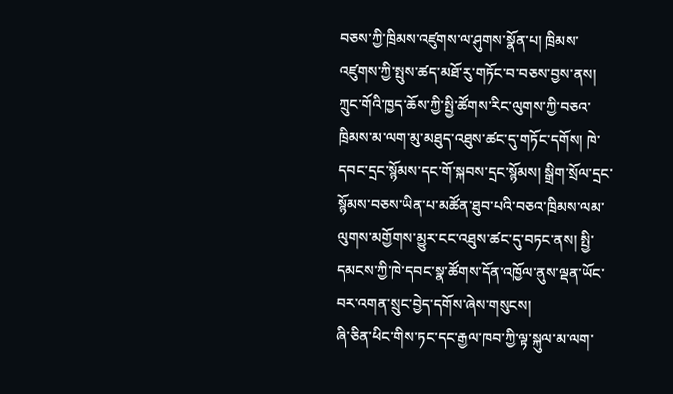བཅས་ཀྱི་ཁྲིམས་འཛུགས་ལ་ཤུགས་སྣོན་པ། ཁྲིམས་འཛུགས་ཀྱི་སྤུས་ཚད་མཐོ་རུ་གཏོང་བ་བཅས་བྱས་ནས། ཀྲུང་གོའི་ཁྱད་ཆོས་ཀྱི་སྤྱི་ཚོགས་རིང་ལུགས་ཀྱི་བཅའ་ཁྲིམས་མ་ལག་མུ་མཐུད་འཐུས་ཚང་དུ་གཏོང་དགོས། ཁེ་དབང་དྲང་སྙོམས་དང་གོ་སྐབས་དྲང་སྙོམས། སྒྲིག་སྲོལ་དྲང་སྙོམས་བཅས་ཡིན་པ་མཚོན་ཐུབ་པའི་བཅའ་ཁྲིམས་ལམ་ལུགས་མགྱོགས་མྱུར་ངང་འཐུས་ཚང་དུ་བཏང་ནས། སྤྱི་དམངས་ཀྱི་ཁེ་དབང་སྣ་ཚོགས་དོན་འཁྱོལ་ནུས་ལྡན་ཡོང་བར་འགན་སྲུང་བྱེད་དགོས་ཞེས་གསུངས།
ཞི་ཅིན་ཕིང་གིས་ཏང་དང་རྒྱལ་ཁབ་ཀྱི་ལྟ་སྐུལ་མ་ལག་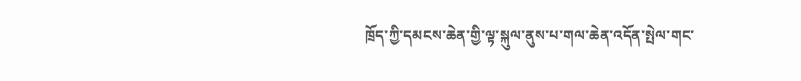ཁྲོད་ཀྱི་དམངས་ཆེན་གྱི་ལྟ་སྐུལ་ནུས་པ་གལ་ཆེན་འདོན་སྤེལ་གང་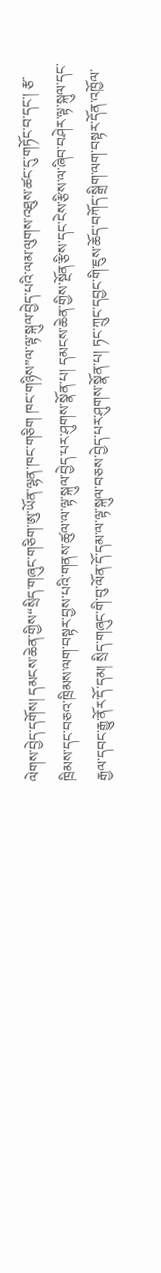ལེགས་བྱེད་དགོས། དམངས་ཆེན་གྱིས“སྲིད་གཞུང་གཅིག་ཨུ་ཡོན་ལྷན་ཁང་གཅིག ཁང་གཉིས”ལ་ལྟ་སྐུལ་བྱེད་པའི་ལམ་ལུགས་འཐུས་ཚང་དུ་གཏོང་བ་དང་། རྩ་ཁྲིམས་དང་བཅའ་ཁྲིམས་ལག་བསྟར་བྱས་པའི་གནས་ཚུལ་ལ་ལྟ་སྐུལ་བྱེད་པར་ཤུགས་སྣོན་པ། དམངས་ཆེན་གྱིས་སྔོན་རྩིས་དང་ངེས་རྩིས་ལ་ཞིབ་བཤེར་ལྟ་སྐུལ་དང་རྒྱལ་དབང་རྒྱུ་ནོར་དོ་དམ། སྲིད་གཞུང་གི་བུ་ལོན་དོ་དམ་ལ་ལྟ་སྐུལ་བཅས་བྱེད་པར་ཤུགས་སྣོན་པ། ཏང་ཀྲུང་དབྱང་གི་ཇུས་ཆོད་བཀོད་སྒྲིག་ལག་བསྟར་དོན་འཁྱོལ་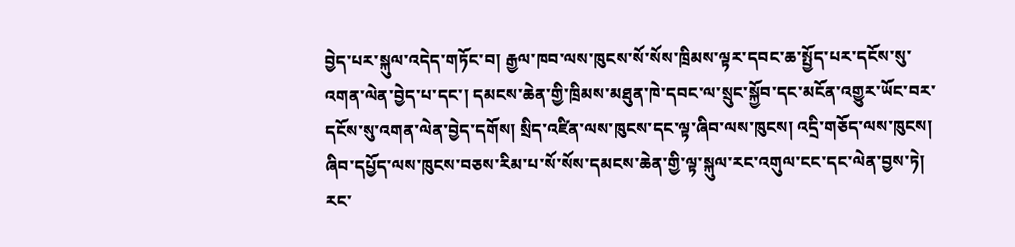བྱེད་པར་སྐུལ་འདེད་གཏོང་བ། རྒྱལ་ཁབ་ལས་ཁུངས་སོ་སོས་ཁྲིམས་ལྟར་དབང་ཆ་སྤྱོད་པར་དངོས་སུ་འགན་ལེན་བྱེད་པ་དང་། དམངས་ཆེན་གྱི་ཁྲིམས་མཐུན་ཁེ་དབང་ལ་སྲུང་སྐྱོབ་དང་མངོན་འགྱུར་ཡོང་བར་དངོས་སུ་འགན་ལེན་བྱེད་དགོས། སྲིད་འཛིན་ལས་ཁུངས་དང་ལྟ་ཞིབ་ལས་ཁུངས། འདྲི་གཅོད་ལས་ཁུངས། ཞིབ་དཔྱོད་ལས་ཁུངས་བཅས་རིམ་པ་སོ་སོས་དམངས་ཆེན་གྱི་ལྟ་སྐུལ་རང་འགུལ་ངང་དང་ལེན་བྱས་ཏེ། རང་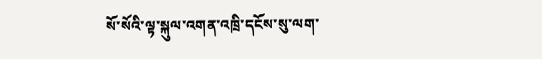སོ་སོའི་ལྟ་སྐུལ་འགན་འཁྲི་དངོས་སུ་ལག་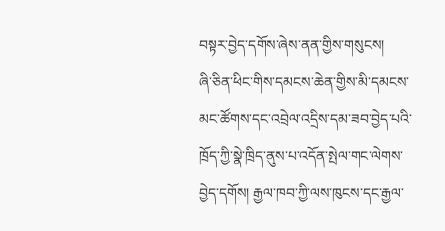བསྟར་བྱེད་དགོས་ཞེས་ནན་གྱིས་གསུངས།
ཞི་ཅིན་ཕིང་གིས་དམངས་ཆེན་གྱིས་མི་དམངས་མང་ཚོགས་དང་འབྲེལ་འདྲིས་དམ་ཟབ་བྱེད་པའི་ཁྲོད་ཀྱི་སྣེ་ཁྲིད་ནུས་པ་འདོན་སྤེལ་གང་ལེགས་བྱེད་དགོས། རྒྱལ་ཁབ་ཀྱི་ལས་ཁུངས་དང་རྒྱལ་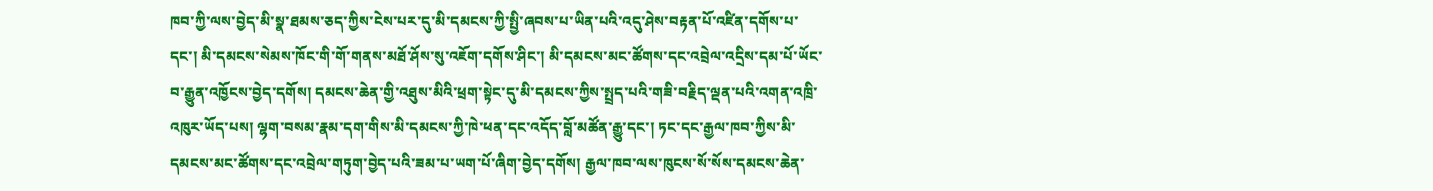ཁབ་ཀྱི་ལས་བྱེད་མི་སྣ་ཐམས་ཅད་ཀྱིས་ངེས་པར་དུ་མི་དམངས་ཀྱི་སྤྱི་ཞབས་པ་ཡིན་པའི་འདུ་ཤེས་བརྟན་པོ་འཛིན་དགོས་པ་དང་། མི་དམངས་སེམས་ཁོང་གི་གོ་གནས་མཐོ་ཤོས་སུ་འཇོག་དགོས་ཤིང་། མི་དམངས་མང་ཚོགས་དང་འབྲེལ་འདྲིས་དམ་པོ་ཡོང་བ་རྒྱུན་འཁྱོངས་བྱེད་དགོས། དམངས་ཆེན་གྱི་འཐུས་མིའི་ཕྲག་སྟེང་དུ་མི་དམངས་ཀྱིས་སྤྲད་པའི་གཟི་བརྗིད་ལྡན་པའི་འགན་འཁྲི་འཁུར་ཡོད་པས། ལྷག་བསམ་རྣམ་དག་གིས་མི་དམངས་ཀྱི་ཁེ་ཕན་དང་འདོད་བློ་མཚོན་རྒྱུ་དང་། ཏང་དང་རྒྱལ་ཁབ་ཀྱིས་མི་དམངས་མང་ཚོགས་དང་འབྲེལ་གཏུག་བྱེད་པའི་ཟམ་པ་ཡག་པོ་ཞིག་བྱེད་དགོས། རྒྱལ་ཁབ་ལས་ཁུངས་སོ་སོས་དམངས་ཆེན་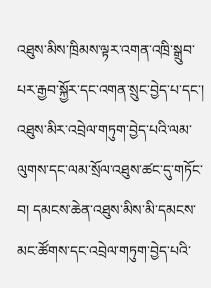འཐུས་མིས་ཁྲིམས་ལྟར་འགན་འཁྲི་སྒྲུབ་པར་རྒྱབ་སྐྱོར་དང་འགན་སྲུང་བྱེད་པ་དང་། འཐུས་མིར་འབྲེལ་གཏུག་བྱེད་པའི་ལམ་ལུགས་དང་ལམ་སྲོལ་འཐུས་ཚང་དུ་གཏོང་བ། དམངས་ཆེན་འཐུས་མིས་མི་དམངས་མང་ཚོགས་དང་འབྲེལ་གཏུག་བྱེད་པའི་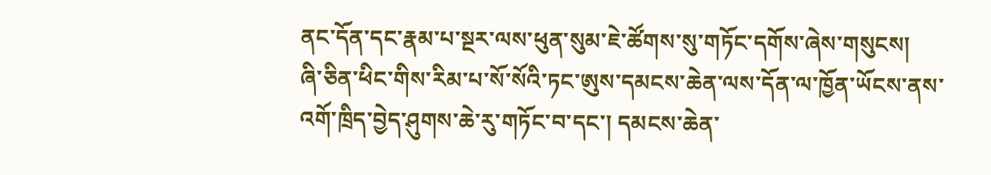ནང་དོན་དང་རྣམ་པ་སྔར་ལས་ཕུན་སུམ་ཇེ་ཚོགས་སུ་གཏོང་དགོས་ཞེས་གསུངས།
ཞི་ཅིན་ཕིང་གིས་རིམ་པ་སོ་སོའི་ཏང་ཨུས་དམངས་ཆེན་ལས་དོན་ལ་ཁྱོན་ཡོངས་ནས་འགོ་ཁྲིད་བྱེད་ཤུགས་ཆེ་རུ་གཏོང་བ་དང་། དམངས་ཆེན་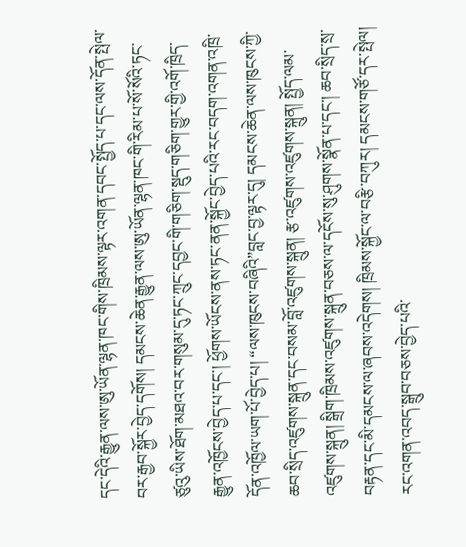དང་དེའི་རྒྱུན་ལས་ཨུ་ཡོན་ལྷན་ཁང་གིས་ཁྲིམས་ལྟར་འགན་དབང་སྤྱོད་པ་དང་ལས་དོན་སྤེལ་བར་རྒྱབ་སྐྱོར་བྱེད་དགོས། དམངས་ཆེན་རྒྱུན་ལས་ཨུ་ཡོན་ལྷན་ཁང་གི་རིམ་པ་སོ་སོའི་ཏང་ཙུའུ་ཡིས་ཐོག་མཐའ་བར་གསུམ་དུ་ཏང་ཀྲུང་དབྱང་གི་གཅིག་སྡུད་གཅིག་གྱུར་གྱི་འགོ་ཁྲིད་རྒྱུན་འཁྱོངས་བྱེད་པ་དང་། ཕྱོགས་ཡོངས་ནས་ཏང་ནན་སྐྱོང་བྱེད་པའི་རང་བདག་འགན་འཁྲི་དོན་འཁྱོལ་ཡག་པོ་བྱེད་པ། “ལས་ཁུངས་བཞིའི”བླང་བྱ་ལྟར་དུ། དམངས་ཆེན་ལས་ཁུངས་ཀྱི་ཆབ་སྲིད་འཛུགས་སྐྲུན་དང་བསམ་བློ་འཛུགས་སྐྲུན། རྩ་འཛུགས་འཛུགས་སྐྲུན། སྤྱོད་ལམ་འཛུགས་སྐྲུན། སྒྲིག་ཁྲིམས་འཛུགས་སྐྲུན་བཅས་ལ་དངོས་སུ་ཤུགས་སྣོན་པ་དང་། ཆབ་སྲིད་སྲ་བརྟན་དང་མི་དམངས་ལ་ཞབས་འདེགས། ཁྲིམས་སྐྱོང་ལ་བརྩི་བཀུར། དམངས་གཙོ་དར་སྤེལ། རང་འགན་འབད་སྒྲུབ་བཅས་བྱེད་པའི་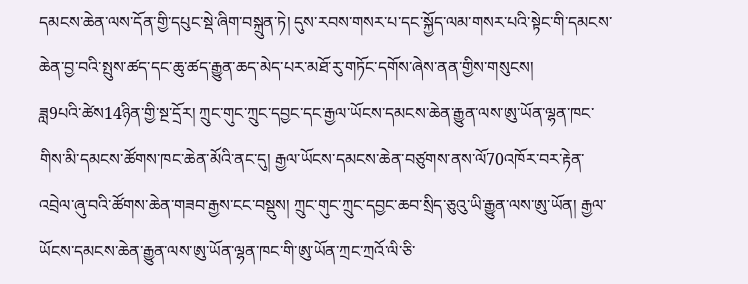དམངས་ཆེན་ལས་དོན་གྱི་དཔུང་སྡེ་ཞིག་བསྐྲུན་ཏེ། དུས་རབས་གསར་པ་དང་སྐྱོད་ལམ་གསར་པའི་སྟེང་གི་དམངས་ཆེན་བྱ་བའི་སྤུས་ཚད་དང་ཆུ་ཚད་རྒྱུན་ཆད་མེད་པར་མཐོ་རུ་གཏོང་དགོས་ཞེས་ནན་གྱིས་གསུངས།
ཟླ9པའི་ཚེས14ཉིན་གྱི་སྔ་དྲོར། ཀྲུང་གུང་ཀྲུང་དབྱང་དང་རྒྱལ་ཡོངས་དམངས་ཆེན་རྒྱུན་ལས་ཨུ་ཡོན་ལྷན་ཁང་གིས་མི་དམངས་ཚོགས་ཁང་ཆེན་མོའི་ནང་དུ། རྒྱལ་ཡོངས་དམངས་ཆེན་བཙུགས་ནས་ལོ70འཁོར་བར་རྟེན་འབྲེལ་ཞུ་བའི་ཚོགས་ཆེན་གཟབ་རྒྱས་ངང་བསྡུས། ཀྲུང་གུང་ཀྲུང་དབྱང་ཆབ་སྲིད་ཅུའུ་ཡི་རྒྱུན་ལས་ཨུ་ཡོན། རྒྱལ་ཡོངས་དམངས་ཆེན་རྒྱུན་ལས་ཨུ་ཡོན་ལྷན་ཁང་གི་ཨུ་ཡོན་ཀྲང་ཀྲའོ་ལི་ཅི་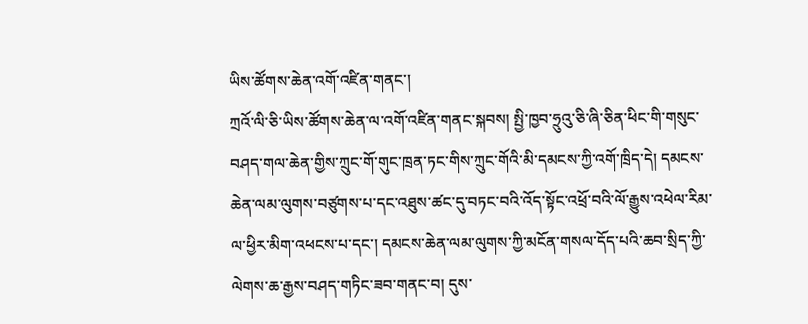ཡིས་ཚོགས་ཆེན་འགོ་འཛིན་གནང་།
ཀྲའོ་ལི་ཅི་ཡིས་ཚོགས་ཆེན་ལ་འགོ་འཛིན་གནང་སྐབས། སྤྱི་ཁྱབ་ཧྲུའུ་ཅི་ཞི་ཅིན་ཕིང་གི་གསུང་བཤད་གལ་ཆེན་གྱིས་ཀྲུང་གོ་གུང་ཁྲན་ཏང་གིས་ཀྲུང་གོའི་མི་དམངས་ཀྱི་འགོ་ཁྲིད་དེ། དམངས་ཆེན་ལམ་ལུགས་བཙུགས་པ་དང་འཐུས་ཚང་དུ་བཏང་བའི་འོད་སྟོང་འཕྲོ་བའི་ལོ་རྒྱུས་འཕེལ་རིམ་ལ་ཕྱིར་མིག་འཕངས་པ་དང་། དམངས་ཆེན་ལམ་ལུགས་ཀྱི་མངོན་གསལ་དོད་པའི་ཆབ་སྲིད་ཀྱི་ལེགས་ཆ་རྒྱས་བཤད་གཏིང་ཟབ་གནང་བ། དུས་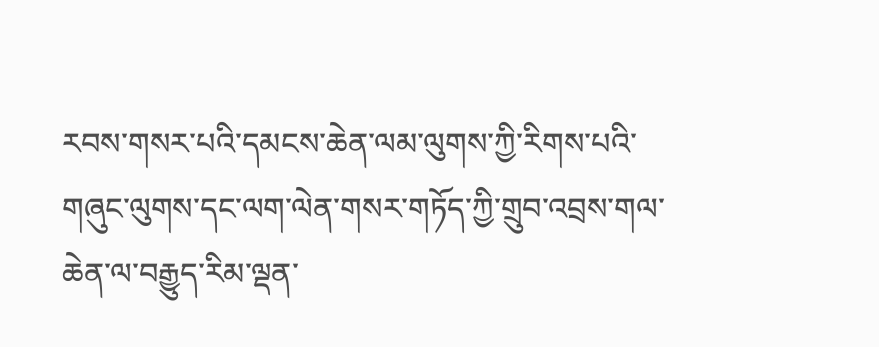རབས་གསར་པའི་དམངས་ཆེན་ལམ་ལུགས་ཀྱི་རིགས་པའི་གཞུང་ལུགས་དང་ལག་ལེན་གསར་གཏོད་ཀྱི་གྲུབ་འབྲས་གལ་ཆེན་ལ་བརྒྱུད་རིམ་ལྡན་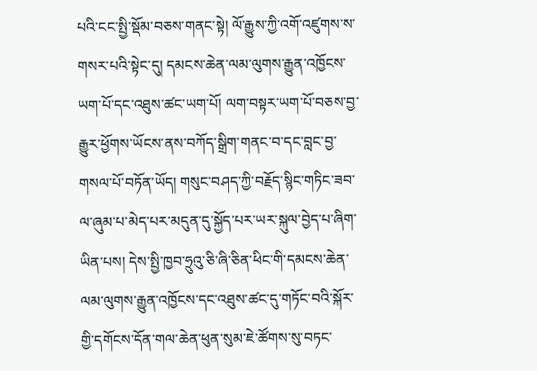པའི་ངང་སྤྱི་སྡོམ་བཅས་གནང་སྟེ། ལོ་རྒྱུས་ཀྱི་འགོ་འཛུགས་ས་གསར་པའི་སྟེང་དུ། དམངས་ཆེན་ལམ་ལུགས་རྒྱུན་འཁྱོངས་ཡག་པོ་དང་འཐུས་ཚང་ཡག་པོ། ལག་བསྟར་ཡག་པོ་བཅས་བྱ་རྒྱུར་ཕྱོགས་ཡོངས་ནས་བཀོད་སྒྲིག་གནང་བ་དང་བླང་བྱ་གསལ་པོ་བཏོན་ཡོད། གསུང་བཤད་ཀྱི་བརྗོད་སྙིང་གཏིང་ཟབ་ལ་ཞུམ་པ་མེད་པར་མདུན་དུ་སྐྱོད་པར་ཡར་སྐུལ་བྱེད་པ་ཞིག་ཡིན་པས། དེས་སྤྱི་ཁྱབ་ཧྲུའུ་ཅི་ཞི་ཅིན་ཕིང་གི་དམངས་ཆེན་ལམ་ལུགས་རྒྱུན་འཁྱོངས་དང་འཐུས་ཚང་དུ་གཏོང་བའི་སྐོར་གྱི་དགོངས་དོན་གལ་ཆེན་ཕུན་སུམ་ཇེ་ཚོགས་སུ་བཏང་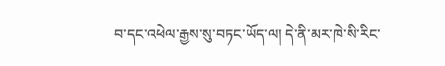བ་དང་འཕེལ་རྒྱས་སུ་བཏང་ཡོད་ལ། དེ་ནི་མར་ཁེ་སི་རིང་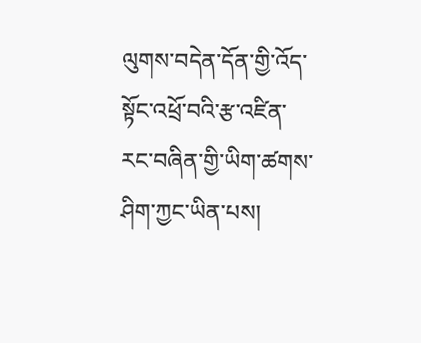ལུགས་བདེན་དོན་གྱི་འོད་སྟོང་འཕྲོ་བའི་རྩ་འཛིན་རང་བཞིན་གྱི་ཡིག་ཚགས་ཤིག་ཀྱང་ཡིན་པས།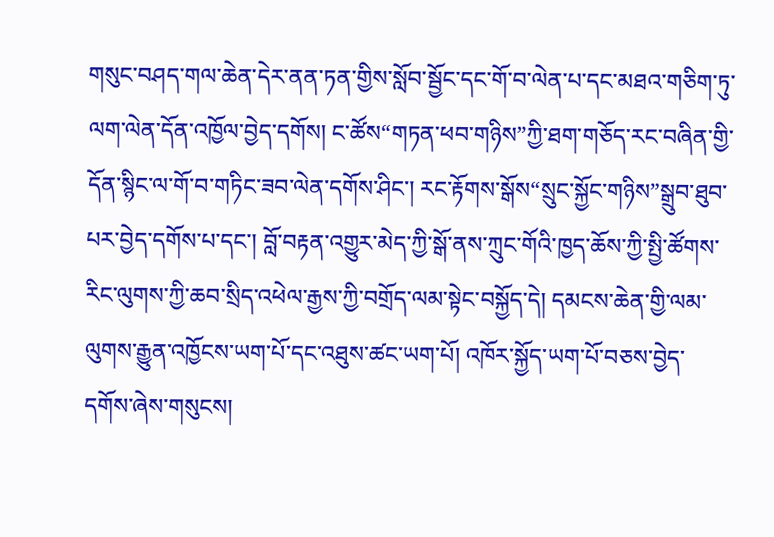གསུང་བཤད་གལ་ཆེན་དེར་ནན་ཏན་གྱིས་སློབ་སྦྱོང་དང་གོ་བ་ལེན་པ་དང་མཐའ་གཅིག་ཏུ་ལག་ལེན་དོན་འཁྱོལ་བྱེད་དགོས། ང་ཚོས“གཏན་ཕབ་གཉིས”ཀྱི་ཐག་གཅོད་རང་བཞིན་གྱི་དོན་སྙིང་ལ་གོ་བ་གཏིང་ཟབ་ལེན་དགོས་ཤིང་། རང་རྟོགས་སྒོས“སྲུང་སྐྱོང་གཉིས”སྒྲུབ་ཐུབ་པར་བྱེད་དགོས་པ་དང་། བློ་བརྟན་འགྱུར་མེད་ཀྱི་སྒོ་ནས་ཀྲུང་གོའི་ཁྱད་ཆོས་ཀྱི་སྤྱི་ཚོགས་རིང་ལུགས་ཀྱི་ཆབ་སྲིད་འཕེལ་རྒྱས་ཀྱི་བགྲོད་ལམ་སྟེང་བསྐྱོད་དེ། དམངས་ཆེན་གྱི་ལམ་ལུགས་རྒྱུན་འཁྱོངས་ཡག་པོ་དང་འཐུས་ཚང་ཡག་པོ། འཁོར་སྐྱོད་ཡག་པོ་བཅས་བྱེད་དགོས་ཞེས་གསུངས།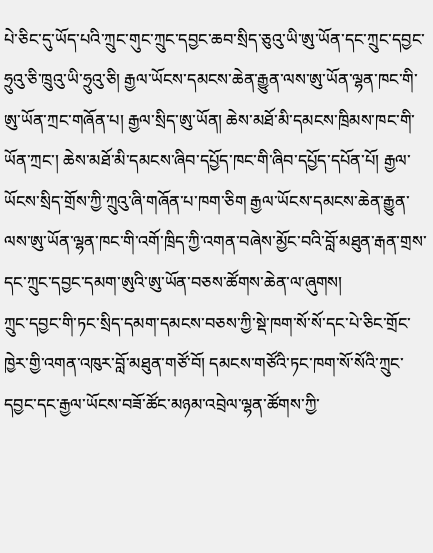པེ་ཅིང་དུ་ཡོད་པའི་ཀྲུང་གུང་ཀྲུང་དབྱང་ཆབ་སྲིད་ཅུའུ་ཡི་ཨུ་ཡོན་དང་ཀྲུང་དབྱང་ཧྲུའུ་ཅི་ཁྲུའུ་ཡི་ཧྲུའུ་ཅི། རྒྱལ་ཡོངས་དམངས་ཆེན་རྒྱུན་ལས་ཨུ་ཡོན་ལྷན་ཁང་གི་ཨུ་ཡོན་ཀྲང་གཞོན་པ། རྒྱལ་སྲིད་ཨུ་ཡོན། ཆེས་མཐོ་མི་དམངས་ཁྲིམས་ཁང་གི་ཡོན་ཀྲང་། ཆེས་མཐོ་མི་དམངས་ཞིབ་དཔྱོད་ཁང་གི་ཞིབ་དཔྱོད་དཔོན་པོ། རྒྱལ་ཡོངས་སྲིད་གྲོས་ཀྱི་ཀྲུའུ་ཞི་གཞོན་པ་ཁག་ཅིག རྒྱལ་ཡོངས་དམངས་ཆེན་རྒྱུན་ལས་ཨུ་ཡོན་ལྷན་ཁང་གི་འགོ་ཁྲིད་ཀྱི་འགན་བཞེས་མྱོང་བའི་བློ་མཐུན་རྒན་གྲས་དང་ཀྲུང་དབྱང་དམག་ཨུའི་ཨུ་ཡོན་བཅས་ཚོགས་ཆེན་ལ་ཞུགས།
ཀྲུང་དབྱང་གི་ཏང་སྲིད་དམག་དམངས་བཅས་ཀྱི་སྡེ་ཁག་སོ་སོ་དང་པེ་ཅིང་གྲོང་ཁྱེར་གྱི་འགན་འཁུར་བློ་མཐུན་གཙོ་བོ། དམངས་གཙོའི་ཏང་ཁག་སོ་སོའི་ཀྲུང་དབྱང་དང་རྒྱལ་ཡོངས་བཟོ་ཚོང་མཉམ་འབྲེལ་ལྷན་ཚོགས་ཀྱི་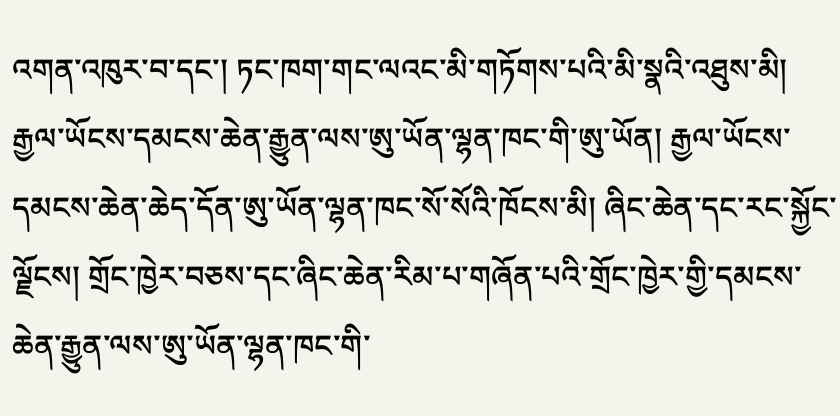འགན་འཁུར་བ་དང་། ཏང་ཁག་གང་ལའང་མི་གཏོགས་པའི་མི་སྣའི་འཐུས་མི། རྒྱལ་ཡོངས་དམངས་ཆེན་རྒྱུན་ལས་ཨུ་ཡོན་ལྷན་ཁང་གི་ཨུ་ཡོན། རྒྱལ་ཡོངས་དམངས་ཆེན་ཆེད་དོན་ཨུ་ཡོན་ལྷན་ཁང་སོ་སོའི་ཁོངས་མི། ཞིང་ཆེན་དང་རང་སྐྱོང་ལྗོངས། གྲོང་ཁྱེར་བཅས་དང་ཞིང་ཆེན་རིམ་པ་གཞོན་པའི་གྲོང་ཁྱེར་གྱི་དམངས་ཆེན་རྒྱུན་ལས་ཨུ་ཡོན་ལྷན་ཁང་གི་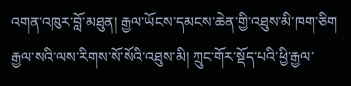འགན་འཁུར་བློ་མཐུན། རྒྱལ་ཡོངས་དམངས་ཆེན་གྱི་འཐུས་མི་ཁག་ཅིག རྒྱལ་སའི་ལས་རིགས་སོ་སོའི་འཐུས་མི། ཀྲུང་གོར་སྡོད་པའི་ཕྱི་རྒྱལ་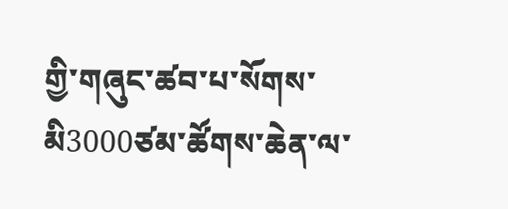གྱི་གཞུང་ཚབ་པ་སོགས་མི3000ཙམ་ཚོགས་ཆེན་ལ་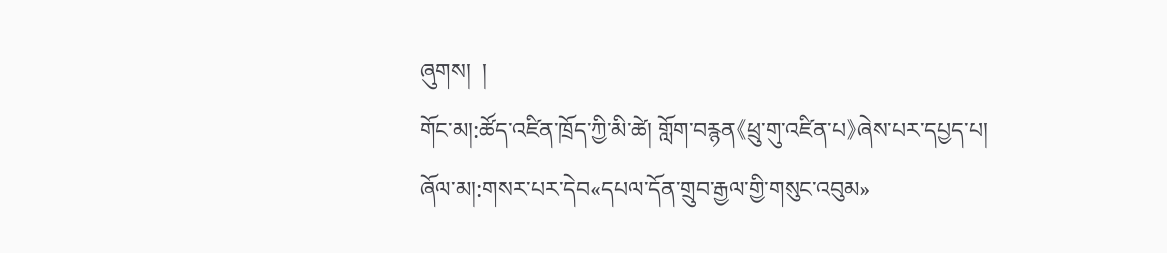ཞུགས།  །
གོང་མ།:ཚོད་འཛིན་ཁྲོད་ཀྱི་མི་ཚེ། གློག་བརྙན《ཕྲུ་གུ་འཛིན་པ》ཞེས་པར་དཔྱད་པ།
ཞོལ་མ།:གསར་པར་དེབ«དཔལ་དོན་གྲུབ་རྒྱལ་གྱི་གསུང་འབུམ»